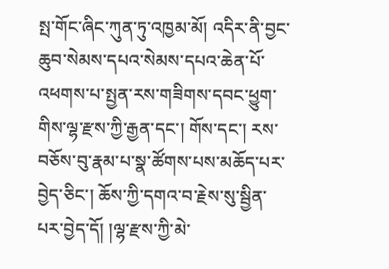སྤ་གོང་ཞིང་ཀུན་ཏུ་འཁྱམ་མོ། འདིར་ནི་བྱང་ཆུབ་སེམས་དཔའ་སེམས་དཔའ་ཆེན་པོ་འཕགས་པ་སྤྱན་རས་གཟིགས་དབང་ཕྱུག་གིས་ལྷ་རྫས་ཀྱི་རྒྱན་དང་། གོས་དང་། རས་བཅོས་བུ་རྣམ་པ་སྣ་ཚོགས་པས་མཆོད་པར་བྱེད་ཅིང་། ཆོས་ཀྱི་དགའ་བ་རྗེས་སུ་སྦྱིན་པར་བྱེད་དོ། །ལྷ་རྫས་ཀྱི་མེ་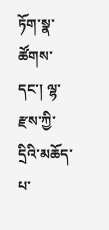ཏོག་སྣ་ཚོགས་དང་། ལྷ་རྫས་ཀྱི་དྲིའི་མཆོད་པ་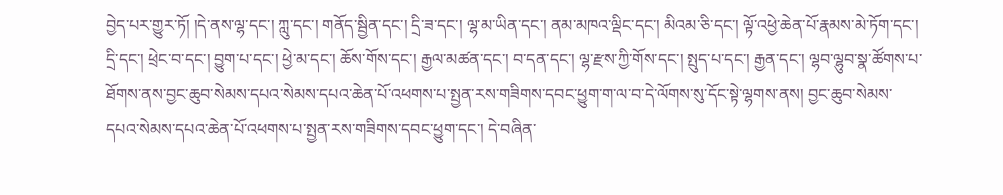བྱེད་པར་གྱུར་ཏོ། །དེ་ནས་ལྷ་དང་། ཀླུ་དང་། གནོད་སྦྱིན་དང་། དྲི་ཟ་དང་། ལྷ་མ་ཡིན་དང་། ནམ་མཁའ་ལྡིང་དང་། མིའམ་ཅི་དང་། ལྟོ་འཕྱེ་ཆེན་པོ་རྣམས་མེ་ཏོག་དང་། དྲི་དང་། ཕྲེང་བ་དང་། བྱུག་པ་དང་། ཕྱེ་མ་དང་། ཆོས་གོས་དང་། རྒྱལ་མཚན་དང་། བ་དན་དང་། ལྷ་རྫས་ཀྱི་གོས་དང་། སྤུད་པ་དང་། རྒྱན་དང་། ལྷབ་ལྷུབ་སྣ་ཚོགས་པ་ཐོགས་ནས་བྱང་ཆུབ་སེམས་དཔའ་སེམས་དཔའ་ཆེན་པོ་འཕགས་པ་སྤྱན་རས་གཟིགས་དབང་ཕྱུག་ག་ལ་བ་དེ་ལོགས་སུ་དོང་སྟེ་ལྷགས་ནས། བྱང་ཆུབ་སེམས་དཔའ་སེམས་དཔའ་ཆེན་པོ་འཕགས་པ་སྤྱན་རས་གཟིགས་དབང་ཕྱུག་དང་། དེ་བཞིན་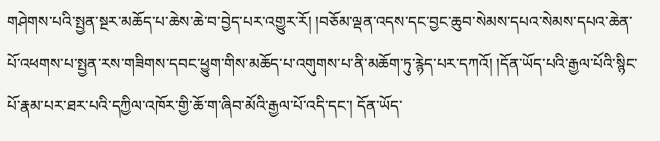གཤེགས་པའི་སྤྱན་སྔར་མཆོད་པ་ཆེས་ཆེ་བ་བྱེད་པར་འགྱུར་རོ། །བཅོམ་ལྡན་འདས་དང་བྱང་ཆུབ་སེམས་དཔའ་སེམས་དཔའ་ཆེན་པོ་འཕགས་པ་སྤྱན་རས་གཟིགས་དབང་ཕྱུག་གིས་མཆོད་པ་འགུགས་པ་ནི་མཆོག་ཏུ་རྙེད་པར་དཀའོ། །དོན་ཡོད་པའི་རྒྱལ་པོའི་སྙིང་པོ་རྣམ་པར་ཐར་པའི་དཀྱིལ་འཁོར་གྱི་ཆོ་ག་ཞིབ་མོའི་རྒྱལ་པོ་འདི་དང་། དོན་ཡོད་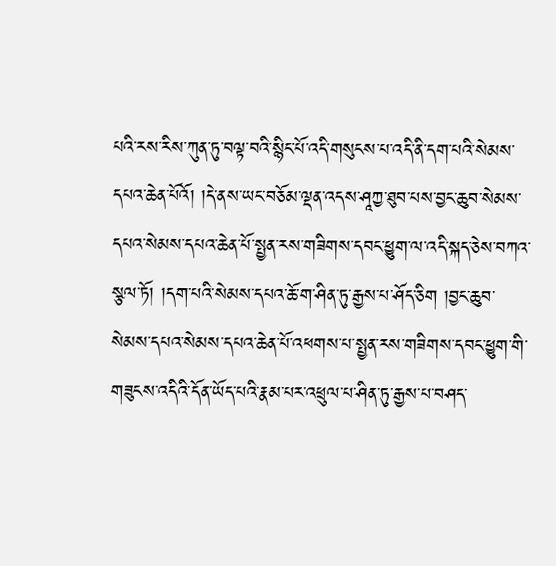པའི་རས་རིས་ཀུན་ཏུ་བལྟ་བའི་སྙིང་པོ་འདི་གསུངས་པ་འདི་ནི་དག་པའི་སེམས་དཔའ་ཆེན་པོའོ། །དེ་ནས་ཡང་བཅོམ་ལྡན་འདས་ཤཱཀྱ་ཐུབ་པས་བྱང་ཆུབ་སེམས་དཔའ་སེམས་དཔའ་ཆེན་པོ་སྤྱན་རས་གཟིགས་དབང་ཕྱུག་ལ་འདི་སྐད་ཅེས་བཀའ་སྩལ་ཏོ། །དག་པའི་སེམས་དཔའ་ཆོ་ག་ཤིན་ཏུ་རྒྱས་པ་ཤོད་ཅིག །བྱང་ཆུབ་སེམས་དཔའ་སེམས་དཔའ་ཆེན་པོ་འཕགས་པ་སྤྱན་རས་གཟིགས་དབང་ཕྱུག་གི་གཟུངས་འདིའི་དོན་ཡོད་པའི་རྣམ་པར་འཕྲུལ་པ་ཤིན་ཏུ་རྒྱས་པ་བཤད་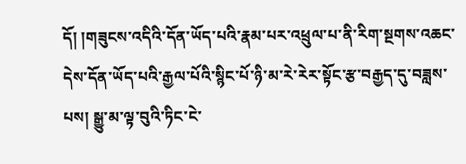དོ། །གཟུངས་འདིའི་དོན་ཡོད་པའི་རྣམ་པར་འཕྲུལ་པ་ནི་རིག་སྔགས་འཆང་དེས་དོན་ཡོད་པའི་རྒྱལ་པོའི་སྙིང་པོ་ཉི་མ་རེ་རེར་སྟོང་རྩ་བརྒྱད་དུ་བཟླས་པས། སྒྱུ་མ་ལྟ་བུའི་ཏིང་ངེ་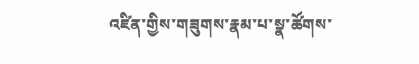འཛིན་གྱིས་གཟུགས་རྣམ་པ་སྣ་ཚོགས་